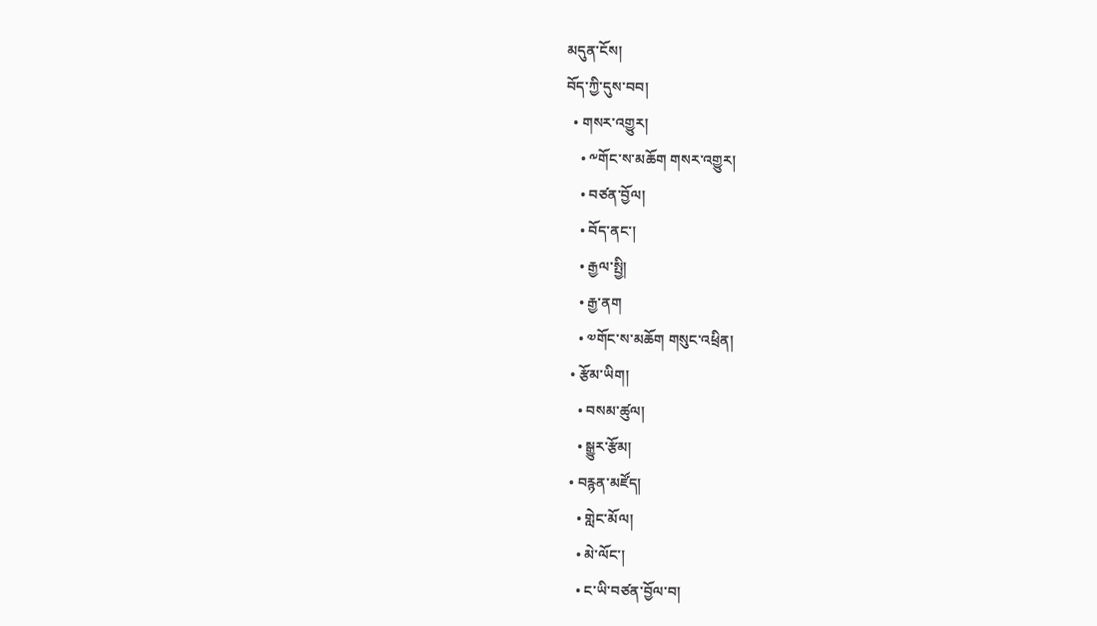མདུན་ངོས།
བོད་ཀྱི་དུས་བབ།
  • གསར་འགྱུར།
    • ༸གོང་ས་མཆོག གསར་འགྱུར།
    • བཙན་བྱོལ།
    • བོད་ནང་།
    • རྒྱལ་སྤྱི།
    • རྒྱ་ནག
    • ༧གོང་ས་མཆོག གསུང་འཕྲིན།
  • རྩོམ་ཡིག།
    • བསམ་ཚུལ།
    • སྒྱུར་རྩོམ།
  • བརྙན་མཛོད།
    • གླེང་མོལ།
    • མེ་ལོང་།
    • ང་ཡི་བཙན་བྱོལ་བ།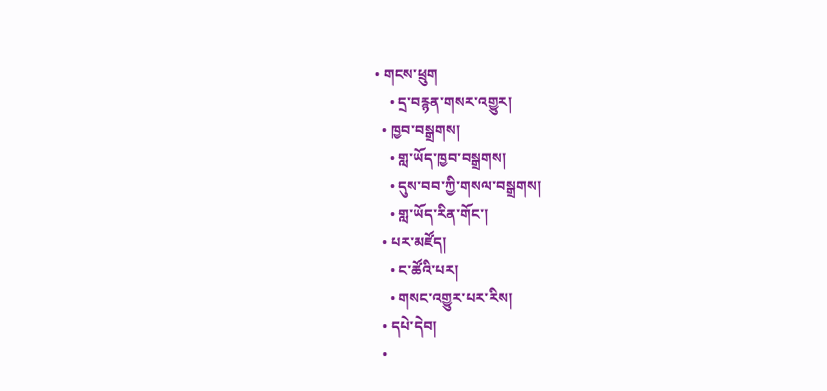• གངས་ཕྲུག
    • དྲ་བརྙན་གསར་འགྱུར།
  • ཁྱབ་བསྒྲགས།
    • གླ་ཡོད་ཁྱབ་བསྒྲགས།
    • དུས་བབ་ཀྱི་གསལ་བསྒྲགས།
    • གླ་ཡོད་རིན་གོང་།
  • པར་མཛོད།
    • ང་ཚོའི་པར།
    • གསང་འགྱུར་པར་རིས།
  • དཔེ་དེབ།
  •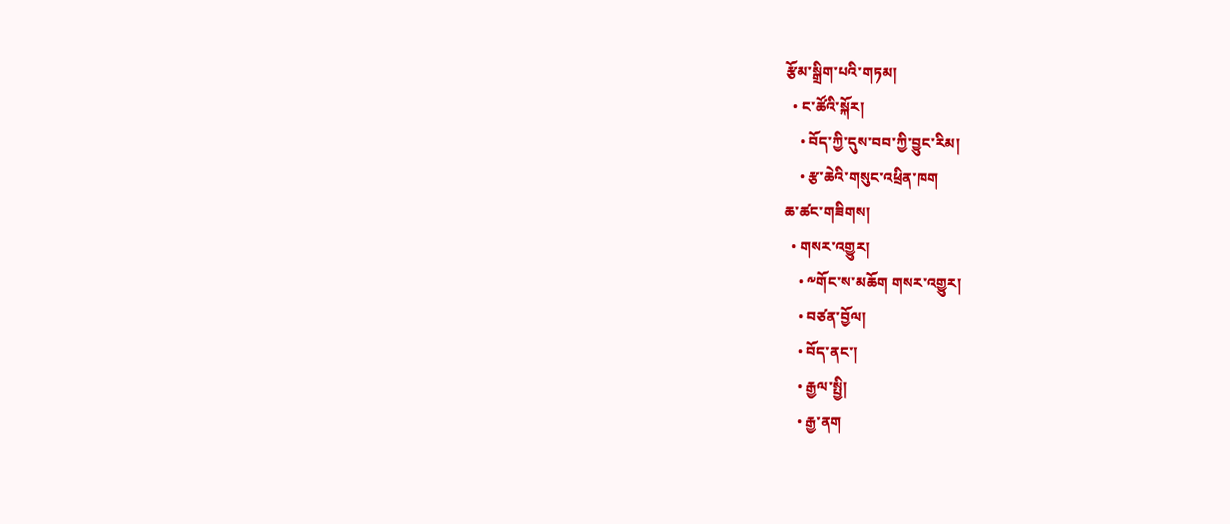རྩོམ་སྒྲིག་པའི་གཏམ།
  • ང་ཚོའི་སྐོར།
    • བོད་ཀྱི་དུས་བབ་ཀྱི་བྱུང་རིམ།
    • རྩ་ཆེའི་གསུང་འཕྲིན་ཁག
ཆ་ཚང་གཟིགས།
  • གསར་འགྱུར།
    • ༸གོང་ས་མཆོག གསར་འགྱུར།
    • བཙན་བྱོལ།
    • བོད་ནང་།
    • རྒྱལ་སྤྱི།
    • རྒྱ་ནག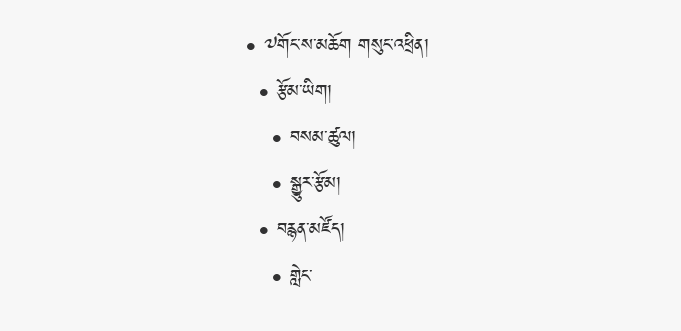• ༧གོང་ས་མཆོག གསུང་འཕྲིན།
  • རྩོམ་ཡིག།
    • བསམ་ཚུལ།
    • སྒྱུར་རྩོམ།
  • བརྙན་མཛོད།
    • གླེང་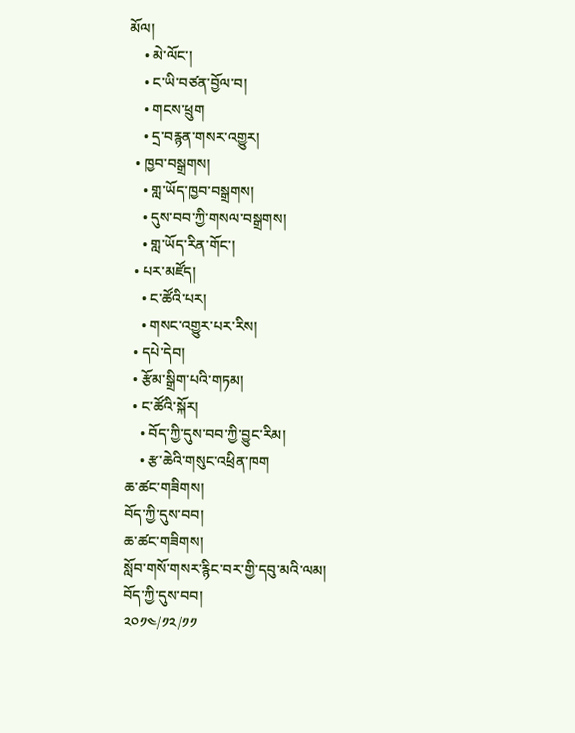མོལ།
    • མེ་ལོང་།
    • ང་ཡི་བཙན་བྱོལ་བ།
    • གངས་ཕྲུག
    • དྲ་བརྙན་གསར་འགྱུར།
  • ཁྱབ་བསྒྲགས།
    • གླ་ཡོད་ཁྱབ་བསྒྲགས།
    • དུས་བབ་ཀྱི་གསལ་བསྒྲགས།
    • གླ་ཡོད་རིན་གོང་།
  • པར་མཛོད།
    • ང་ཚོའི་པར།
    • གསང་འགྱུར་པར་རིས།
  • དཔེ་དེབ།
  • རྩོམ་སྒྲིག་པའི་གཏམ།
  • ང་ཚོའི་སྐོར།
    • བོད་ཀྱི་དུས་བབ་ཀྱི་བྱུང་རིམ།
    • རྩ་ཆེའི་གསུང་འཕྲིན་ཁག
ཆ་ཚང་གཟིགས།
བོད་ཀྱི་དུས་བབ།
ཆ་ཚང་གཟིགས།
སློབ་གསོ་གསར་རྙིང་བར་གྱི་དབུ་མའི་ལམ།
བོད་ཀྱི་དུས་བབ།
༢༠༡༤/༡༢/༡༡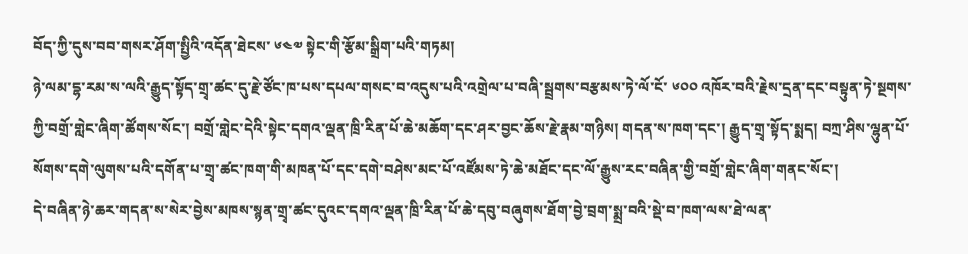བོད་ཀྱི་དུས་བབ་གསར་ཤོག་སྤྱིའི་འདོན་ཐེངས་ ༦༤༧ སྟེང་གི་རྩོམ་སྒྲིག་པའི་གཏམ།
ཉེ་ལམ་དྷ་རམ་ས་ལའི་རྒྱུད་སྟོད་གྲྭ་ཚང་དུ་རྗེ་ཙོང་ཁ་པས་དཔལ་གསང་བ་འདུས་པའི་འགྲེལ་པ་བཞི་སྦྲགས་བརྩམས་ཏེ་ལོ་ངོ་ ༦༠༠ འཁོར་བའི་རྗེས་དྲན་དང་བསྟུན་ཏེ་སྔགས་ཀྱི་བགྲོ་གླེང་ཞིག་ཚོགས་སོང་། བགྲོ་གླེང་དེའི་སྟེང་དགའ་ལྡན་ཁྲི་རིན་པོ་ཆེ་མཆོག་དང་ཤར་བྱང་ཆོས་རྗེ་རྣམ་གཉིས། གདན་ས་ཁག་དང་། རྒྱུད་གྲྭ་སྟོད་སྨད། བཀྲ་ཤིས་ལྷུན་པོ་སོགས་དགེ་ལུགས་པའི་དགོན་པ་གྲྭ་ཚང་ཁག་གི་མཁན་པོ་དང་དགེ་བཤེས་མང་པོ་འཛོམས་ཏེ་ཆེ་མཐོང་དང་ལོ་རྒྱུས་རང་བཞིན་གྱི་བགྲོ་གླེང་ཞིག་གནང་སོང་།
དེ་བཞིན་ཉེ་ཆར་གདན་ས་སེར་བྱེས་མཁས་སྙན་གྲྭ་ཚང་དུའང་དགའ་ལྡན་ཁྲི་རིན་པོ་ཆེ་དབུ་བཞུགས་ཐོག་བྱེ་བྲག་སྨྲ་བའི་སྡེ་བ་ཁག་ལས་ཐེ་ལན་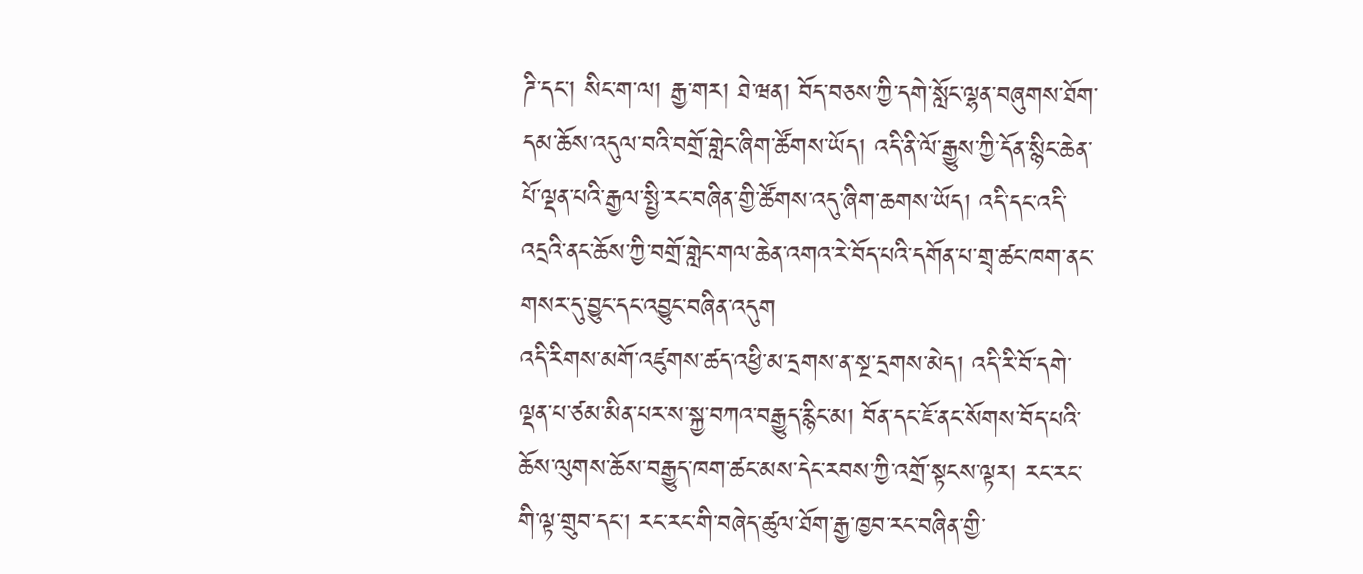ཌི་དང་། སིང་ག་ལ། རྒྱ་གར། ཐེ་ཝན། བོད་བཅས་ཀྱི་དགེ་སློང་ལྷན་བཞུགས་ཐོག་དམ་ཆོས་འདུལ་བའི་བགྲོ་གླེང་ཞིག་ཚོགས་ཡོད། འདི་ནི་ལོ་རྒྱུས་ཀྱི་དོན་སྙིང་ཆེན་པོ་ལྡན་པའི་རྒྱལ་སྤྱི་རང་བཞིན་གྱི་ཚོགས་འདུ་ཞིག་ཆགས་ཡོད། འདི་དང་འདི་འདྲའི་ནང་ཆོས་ཀྱི་བགྲོ་གླེང་གལ་ཆེན་འགའ་རེ་བོད་པའི་དགོན་པ་གྲྭ་ཚང་ཁག་ནང་གསར་དུ་བྱུང་དང་འབྱུང་བཞིན་འདུག
འདི་རིགས་མགོ་འཛུགས་ཚད་འཕྱི་མ་དྲགས་ན་སྔ་དྲགས་མེད། འདི་རི་བོ་དགེ་ལྡན་པ་ཙམ་མིན་པར་ས་སྐྱ་བཀའ་བརྒྱུད་རྙིང་མ། བོན་དང་ཇོ་ནང་སོགས་བོད་པའི་ཆོས་ལུགས་ཆོས་བརྒྱུད་ཁག་ཚང་མས་དེང་རབས་ཀྱི་འགྲོ་སྟངས་ལྟར། རང་རང་གི་ལྟ་གྲུབ་དང་། རང་རང་གི་བཞེད་ཚུལ་ཐོག་རྒྱ་ཁྱབ་རང་བཞིན་གྱི་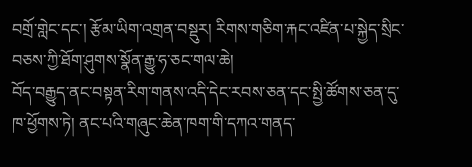བགྲོ་གླེང་དང་། རྩོམ་ཡིག་འགྲན་བསྡུར། རིགས་གཅིག་རྐང་འཛིན་པ་སྐྱེད་སྲིང་བཅས་ཀྱི་ཐོག་ཤུགས་སྣོན་རྒྱུ་ཧ་ཅང་གལ་ཆེ།
བོད་བརྒྱུད་ནང་བསྟན་རིག་གནས་འདི་དེང་རབས་ཅན་དང་སྤྱི་ཚོགས་ཅན་དུ་ཁ་ཕྱོགས་ཏེ། ནང་པའི་གཞུང་ཆེན་ཁག་གི་དཀའ་གནད་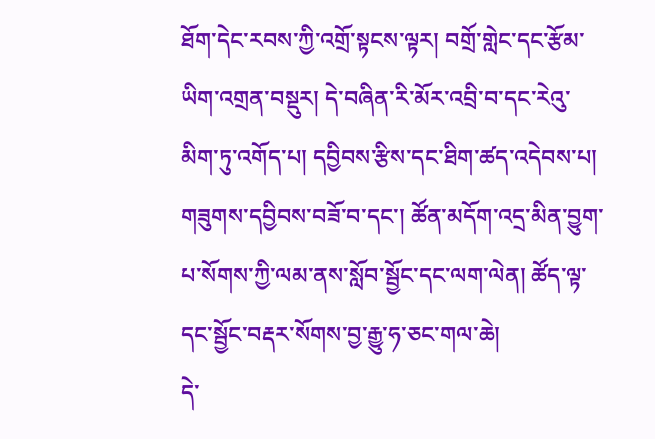ཐོག་དེང་རབས་ཀྱི་འགྲོ་སྟངས་ལྟར། བགྲོ་གླེང་དང་རྩོམ་ཡིག་འགྲན་བསྡུར། དེ་བཞིན་རི་མོར་འབྲི་བ་དང་རེའུ་མིག་ཏུ་འགོད་པ། དབྱིབས་རྩིས་དང་ཐིག་ཚད་འདེབས་པ། གཟུགས་དབྱིབས་བཟོ་བ་དང་། ཚོན་མདོག་འདྲ་མིན་བྱུག་པ་སོགས་ཀྱི་ལམ་ནས་སློབ་སྦྱོང་དང་ལག་ལེན། ཚོད་ལྟ་དང་སྦྱོང་བརྡར་སོགས་བྱ་རྒྱུ་ཧ་ཅང་གལ་ཆེ།
དེ་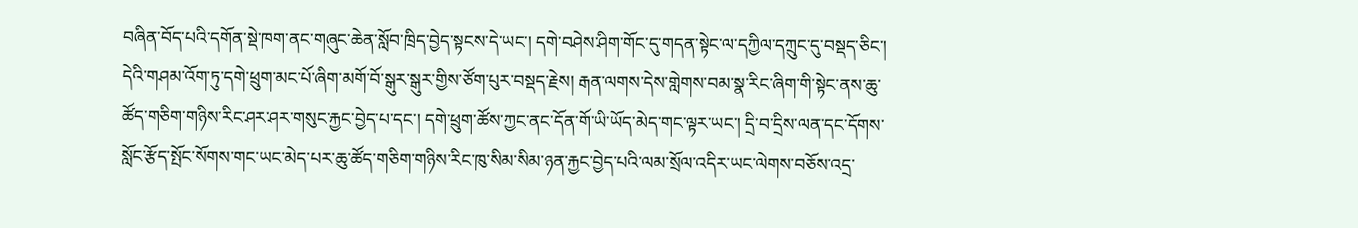བཞིན་བོད་པའི་དགོན་སྡེ་ཁག་ནང་གཞུང་ཆེན་སློབ་ཁྲིད་བྱེད་སྟངས་དེ་ཡང་། དགེ་བཤེས་ཤིག་གོང་དུ་གདན་སྟེང་ལ་དཀྱིལ་དཀྲུང་དུ་བསྡད་ཅིང་། དེའི་གཤམ་འོག་ཏུ་དགེ་ཕྲུག་མང་པོ་ཞིག་མགོ་བོ་སྒུར་སྒུར་གྱིས་ཙོག་པུར་བསྡད་རྗེས། རྒན་ལགས་དེས་གླེགས་བམ་སྣ་རིང་ཞིག་གི་སྟེང་ནས་ཆུ་ཚོད་གཅིག་གཉིས་རིང་ཤར་ཤར་གསུང་རྐྱང་བྱེད་པ་དང་། དགེ་ཕྲུག་ཚོས་ཀྱང་ནང་དོན་གོ་ཡི་ཡོད་མེད་གང་ལྟར་ཡང་། དྲི་བ་དྲིས་ལན་དང་དོགས་སློང་རྩོད་སྤོང་སོགས་གང་ཡང་མེད་པར་ཆུ་ཚོད་གཅིག་གཉིས་རིང་ཁུ་སིམ་སིམ་ཉན་རྐྱང་བྱེད་པའི་ལམ་སྲོལ་འདིར་ཡང་ལེགས་བཅོས་འདྲ་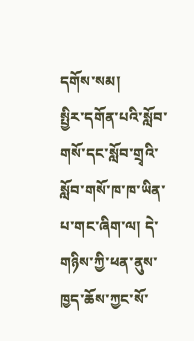དགོས་སམ།
སྤྱིར་དགོན་པའི་སློབ་གསོ་དང་སློབ་གྲྭའི་སློབ་གསོ་ཁ་ཁ་ཡིན་པ་གང་ཞིག་ལ། དེ་གཉིས་ཀྱི་ཕན་ནུས་ཁྱད་ཆོས་ཀྱང་སོ་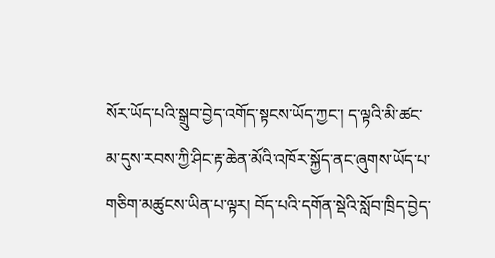སོར་ཡོད་པའི་སྒྲུབ་བྱེད་འགོད་སྟངས་ཡོད་ཀྱང་། ད་ལྟའི་མི་ཚང་མ་དུས་རབས་ཀྱི་ཤིང་རྟ་ཆེན་མོའི་འཁོར་སྐྱོད་ནང་ཞུགས་ཡོད་པ་གཅིག་མཚུངས་ཡིན་པ་ལྟར། བོད་པའི་དགོན་སྡེའི་སློབ་ཁྲིད་བྱེད་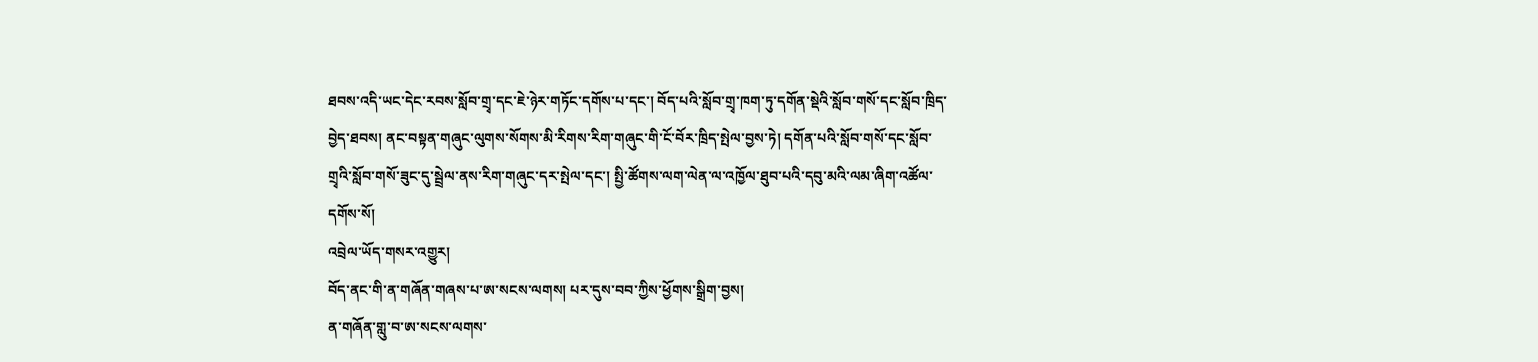ཐབས་འདི་ཡང་དེང་རབས་སློབ་གྲྭ་དང་ཇེ་ཉེར་གཏོང་དགོས་པ་དང་། བོད་པའི་སློབ་གྲྭ་ཁག་ཏུ་དགོན་སྡེའི་སློབ་གསོ་དང་སློབ་ཁྲིད་བྱེད་ཐབས། ནང་བསྟན་གཞུང་ལུགས་སོགས་མི་རིགས་རིག་གཞུང་གི་ངོ་བོར་ཁྲིད་སྤེལ་བྱས་ཏེ། དགོན་པའི་སློབ་གསོ་དང་སློབ་གྲྭའི་སློབ་གསོ་ཟུང་དུ་སྦྲེལ་ནས་རིག་གཞུང་དར་སྤེལ་དང་། སྤྱི་ཚོགས་ལག་ལེན་ལ་འཁྱོལ་ཐུབ་པའི་དབུ་མའི་ལམ་ཞིག་འཚོལ་དགོས་སོ།
འབྲེལ་ཡོད་གསར་འགྱུར།
བོད་ནང་གི་ན་གཞོན་གཞས་པ་ཨ་སངས་ལགས། པར་དུས་བབ་ཀྱིས་ཕྱོགས་སྒྲིག་བྱས།
ན་གཞོན་གླུ་བ་ཨ་སངས་ལགས་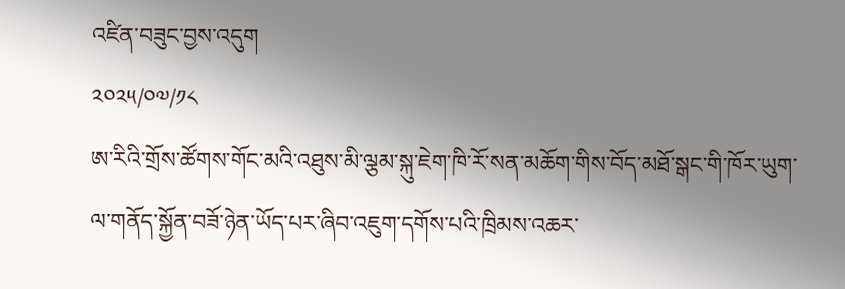འཛིན་བཟུང་བྱས་འདུག
༢༠༢༥/༠༧/༡༨
ཨ་རིའི་གྲོས་ཚོགས་གོང་མའི་འཐུས་མི་ལྕམ་སྐུ་ཇེག་ཁི་རོ་སན་མཆོག་གིས་བོད་མཐོ་སྒང་གི་ཁོར་ཡུག་ལ་གནོད་སྐྱོན་བཟོ་ཉེན་ཡོད་པར་ཞིབ་འཇུག་དགོས་པའི་ཁྲིམས་འཆར་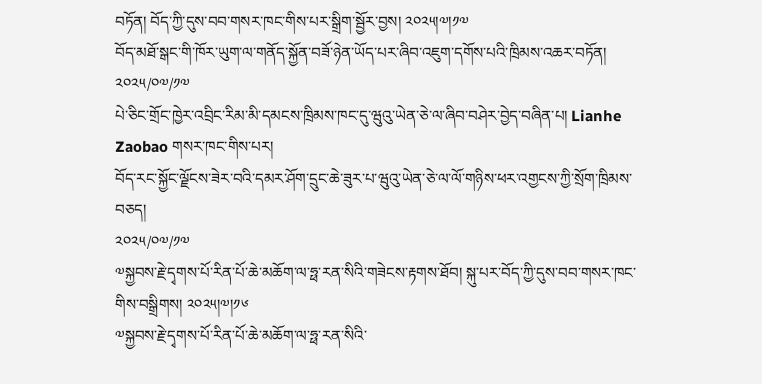བཏོན། བོད་ཀྱི་དུས་བབ་གསར་ཁང་གིས་པར་སྒྲིག་སྦྱོར་བྱས། ༢༠༢༥།༧།༡༧
བོད་མཐོ་སྒང་གི་ཁོར་ཡུག་ལ་གནོད་སྐྱོན་བཟོ་ཉེན་ཡོད་པར་ཞིབ་འཇུག་དགོས་པའི་ཁྲིམས་འཆར་བཏོན།
༢༠༢༥/༠༧/༡༧
པེ་ཅིང་གྲོང་ཁྱེར་འབྲིང་རིམ་མི་དམངས་ཁྲིམས་ཁང་དུ་ཝུའུ་ཡེན་ཅེ་ལ་ཞིབ་བཤེར་བྱེད་བཞིན་པ། Lianhe Zaobao གསར་ཁང་གིས་པར།
བོད་རང་སྐྱོང་ལྗོངས་ཟེར་བའི་དམར་ཤོག་དྲུང་ཆེ་ཟུར་པ་ཝུའུ་ཡེན་ཅེ་ལ་ལོ་གཉིས་ཕར་འགྱངས་ཀྱི་སྲོག་ཁྲིམས་བཅད།
༢༠༢༥/༠༧/༡༧
༧སྐྱབས་རྗེ་དྭགས་པོ་རིན་པོ་ཆེ་མཆོག་ལ་ཧྥ་རན་སིའི་གཟེངས་རྟགས་ཐོབ། སྐུ་པར་བོད་ཀྱི་དུས་བབ་གསར་ཁང་གིས་བསྒྲིགས། ༢༠༢༥།༧།༡༦
༧སྐྱབས་རྗེ་དྭགས་པོ་རིན་པོ་ཆེ་མཆོག་ལ་ཧྥ་རན་སིའི་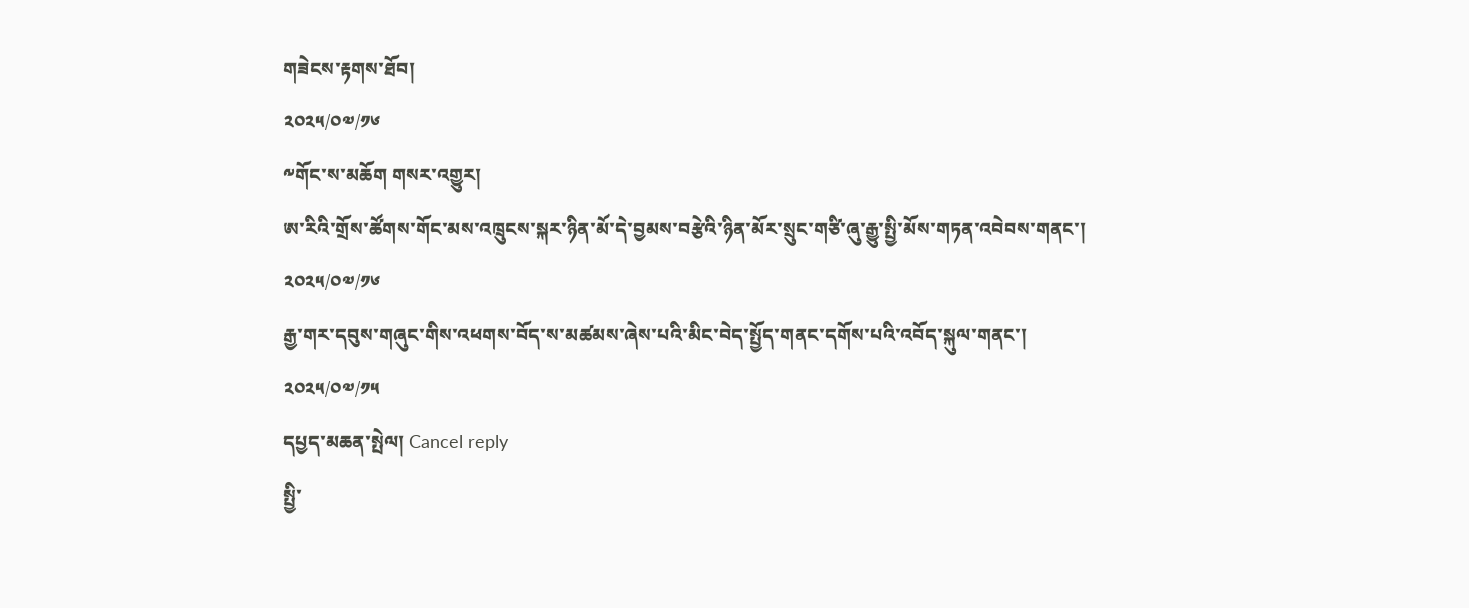གཟེངས་རྟགས་ཐོབ།
༢༠༢༥/༠༧/༡༦
༸གོང་ས་མཆོག གསར་འགྱུར།
ཨ་རིའི་གྲོས་ཚོགས་གོང་མས་འཁྲུངས་སྐར་ཉིན་མོ་དེ་བྱམས་བརྩེའི་ཉིན་མོར་སྲུང་གཙི་ཞུ་རྒྱུ་སྤྱི་མོས་གཏན་འབེབས་གནང་།
༢༠༢༥/༠༧/༡༦
རྒྱ་གར་དབུས་གཞུང་གིས་འཕགས་བོད་ས་མཚམས་ཞེས་པའི་མིང་བེད་སྤྱོད་གནང་དགོས་པའི་འབོད་སྐུལ་གནང་།
༢༠༢༥/༠༧/༡༥
དཔྱད་མཆན་སྤེལ། Cancel reply
སྤྱི་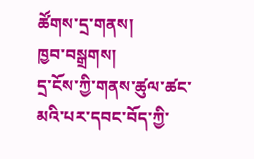ཚོགས་དྲ་གནས།
ཁྱབ་བསྒྲགས།
དྲ་ངོས་ཀྱི་གནས་ཚུལ་ཚང་མའི་པར་དབང་བོད་ཀྱི་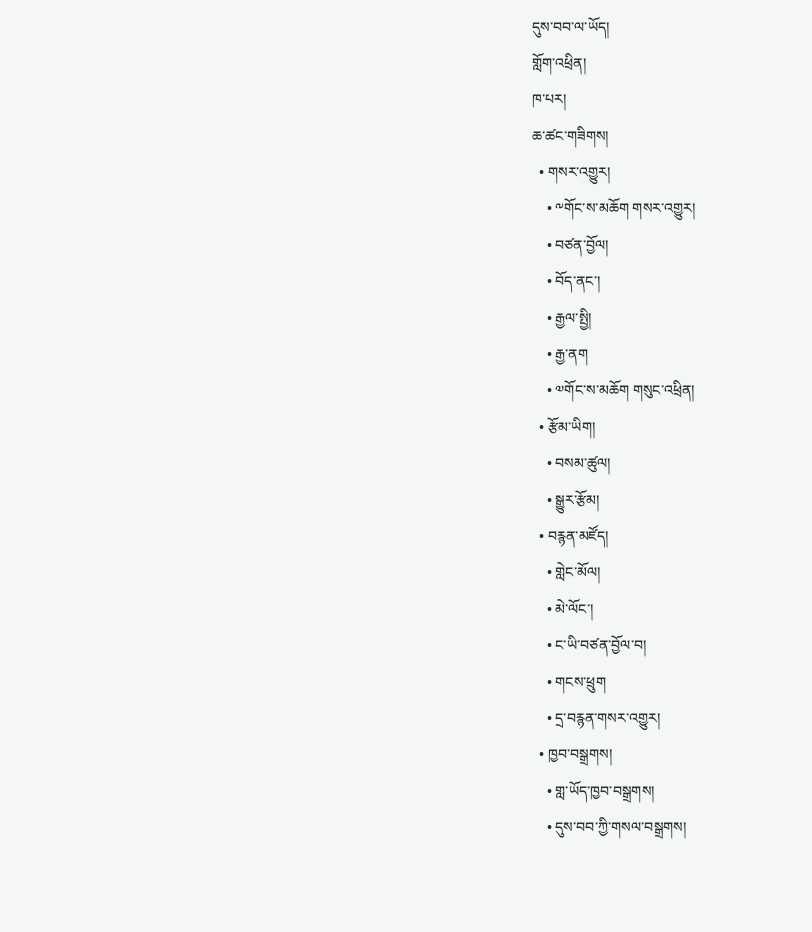དུས་བབ་ལ་ཡོད།
གློག་འཕྲིན།
ཁ་པར།
ཆ་ཚང་གཟིགས།
  • གསར་འགྱུར།
    • ༸གོང་ས་མཆོག གསར་འགྱུར།
    • བཙན་བྱོལ།
    • བོད་ནང་།
    • རྒྱལ་སྤྱི།
    • རྒྱ་ནག
    • ༧གོང་ས་མཆོག གསུང་འཕྲིན།
  • རྩོམ་ཡིག།
    • བསམ་ཚུལ།
    • སྒྱུར་རྩོམ།
  • བརྙན་མཛོད།
    • གླེང་མོལ།
    • མེ་ལོང་།
    • ང་ཡི་བཙན་བྱོལ་བ།
    • གངས་ཕྲུག
    • དྲ་བརྙན་གསར་འགྱུར།
  • ཁྱབ་བསྒྲགས།
    • གླ་ཡོད་ཁྱབ་བསྒྲགས།
    • དུས་བབ་ཀྱི་གསལ་བསྒྲགས།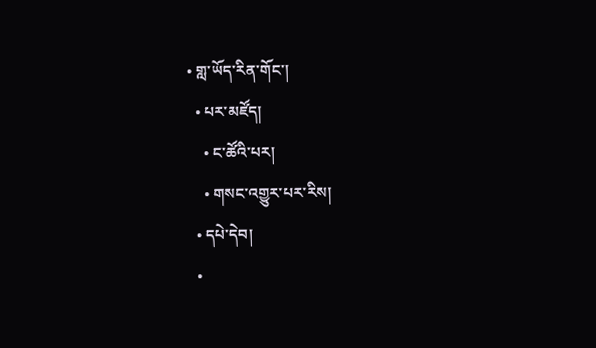• གླ་ཡོད་རིན་གོང་།
  • པར་མཛོད།
    • ང་ཚོའི་པར།
    • གསང་འགྱུར་པར་རིས།
  • དཔེ་དེབ།
  •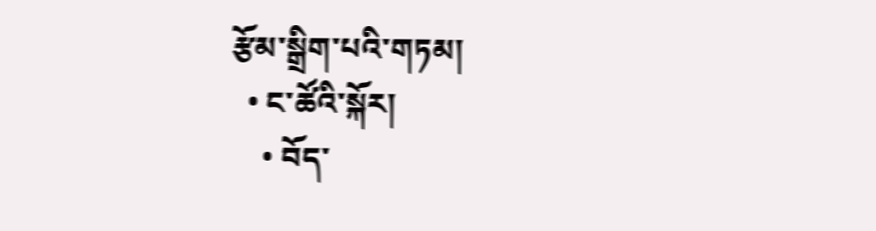རྩོམ་སྒྲིག་པའི་གཏམ།
  • ང་ཚོའི་སྐོར།
    • བོད་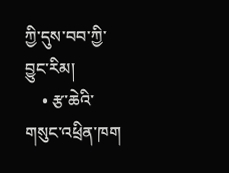ཀྱི་དུས་བབ་ཀྱི་བྱུང་རིམ།
    • རྩ་ཆེའི་གསུང་འཕྲིན་ཁག